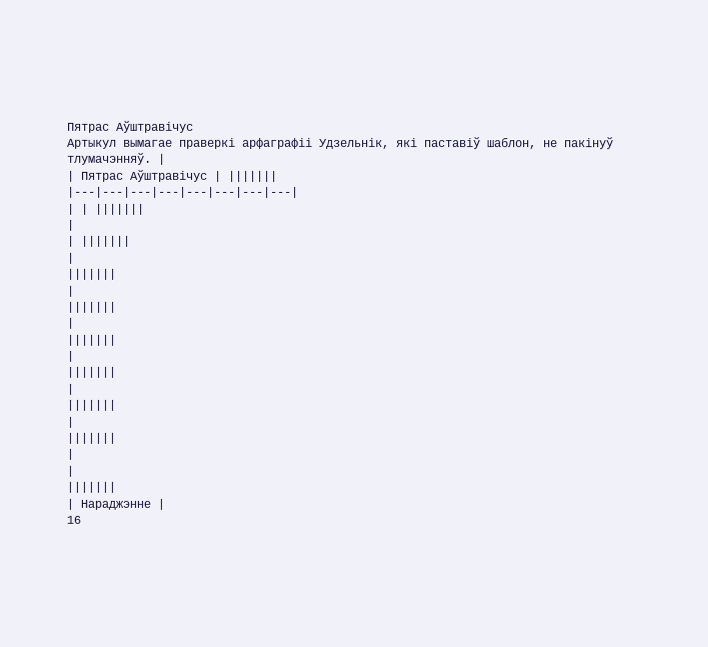Пятрас Аўштравічус
Артыкул вымагае праверкі арфаграфіі Удзельнік, які паставіў шаблон, не пакінуў тлумачэнняў. |
| Пятрас Аўштравічус | |||||||
|---|---|---|---|---|---|---|---|
| | |||||||
|
| |||||||
|
|||||||
|
|||||||
|
|||||||
|
|||||||
|
|||||||
|
|||||||
|
|
|||||||
| Нараджэнне |
16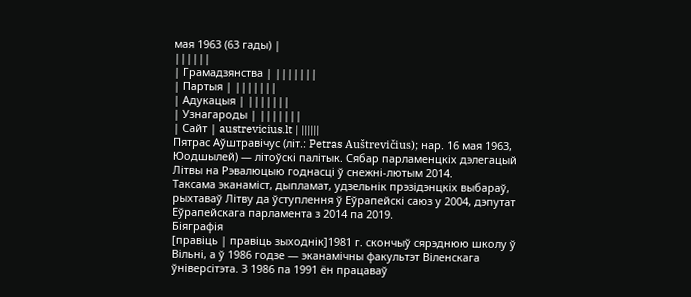мая 1963 (63 гады) |
||||||
| Грамадзянства | |||||||
| Партыя | |||||||
| Адукацыя | |||||||
| Узнагароды | |||||||
| Сайт | austrevicius.lt | ||||||
Пятрас Аўштравічус (літ.: Petras Auštrevičius); нар. 16 мая 1963, Юодшылей) — літоўскі палітык. Сябар парламенцкіх дэлегацый Літвы на Рэвалюцыю годнасці ў снежні-лютым 2014.
Таксама эканаміст, дыпламат, удзельнік прэзідэнцкіх выбараў, рыхтаваў Літву да ўступлення ў Еўрапейскі саюз у 2004, дэпутат Еўрапейскага парламента з 2014 па 2019.
Біяграфія
[правіць | правіць зыходнік]1981 г. скончыў сярэднюю школу ў Вільні, а ў 1986 годзе — эканамічны факультэт Віленскага ўніверсітэта. З 1986 па 1991 ён працаваў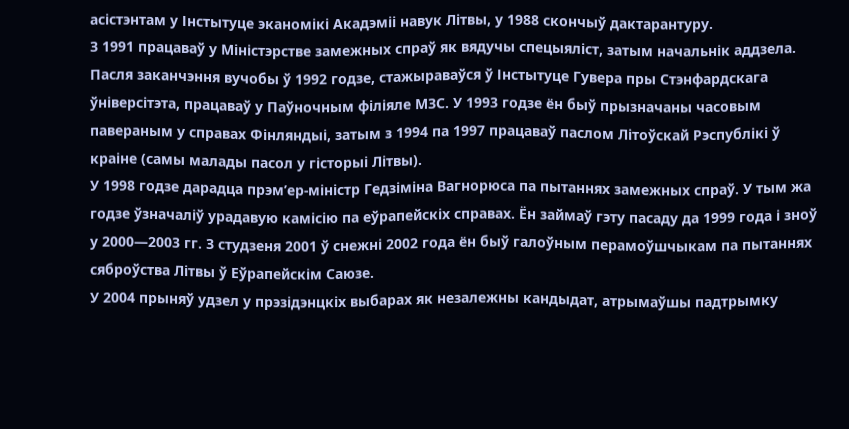асістэнтам у Інстытуце эканомікі Акадэміі навук Літвы, у 1988 скончыў дактарантуру.
З 1991 працаваў у Міністэрстве замежных спраў як вядучы спецыяліст, затым начальнік аддзела. Пасля заканчэння вучобы ў 1992 годзе, стажыраваўся ў Інстытуце Гувера пры Стэнфардскага ўніверсітэта, працаваў у Паўночным філіяле МЗС. У 1993 годзе ён быў прызначаны часовым павераным у справах Фінляндыі, затым з 1994 па 1997 працаваў паслом Літоўскай Рэспублікі ў краіне (самы малады пасол у гісторыі Літвы).
У 1998 годзе дарадца прэм’ер-міністр Гедзіміна Вагнорюса па пытаннях замежных спраў. У тым жа годзе ўзначаліў урадавую камісію па еўрапейскіх справах. Ён займаў гэту пасаду да 1999 года і зноў у 2000—2003 гг. З студзеня 2001 ў снежні 2002 года ён быў галоўным перамоўшчыкам па пытаннях сяброўства Літвы ў Еўрапейскім Саюзе.
У 2004 прыняў удзел у прэзідэнцкіх выбарах як незалежны кандыдат, атрымаўшы падтрымку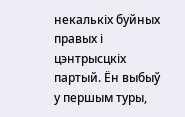некалькіх буйных правых і цэнтрысцкіх партый. Ён выбыў у першым туры,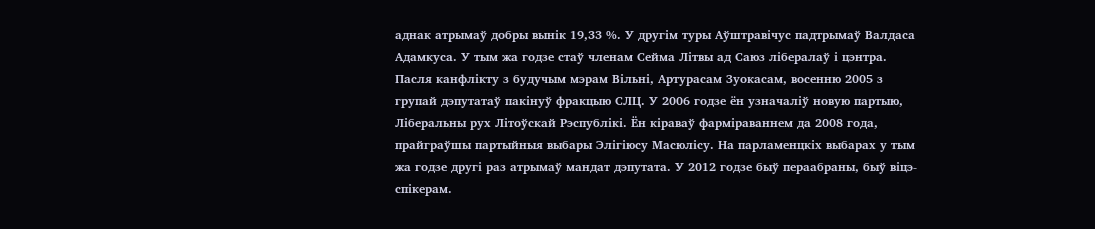аднак атрымаў добры вынік 19,33 %. У другім туры Аўштравічус падтрымаў Валдаса Адамкуса. У тым жа годзе стаў членам Сейма Літвы ад Саюз лібералаў і цэнтра.
Пасля канфлікту з будучым мэрам Вільні, Артурасам Зуокасам, восенню 2005 з групай дэпутатаў пакінуў фракцыю СЛЦ. У 2006 годзе ён узначаліў новую партыю, Ліберальны рух Літоўскай Рэспублікі. Ён кіраваў фарміраваннем да 2008 года, прайграўшы партыйныя выбары Элігіюсу Масюлісу. На парламенцкіх выбарах у тым жа годзе другі раз атрымаў мандат дэпутата. У 2012 годзе быў пераабраны, быў віцэ-спікерам.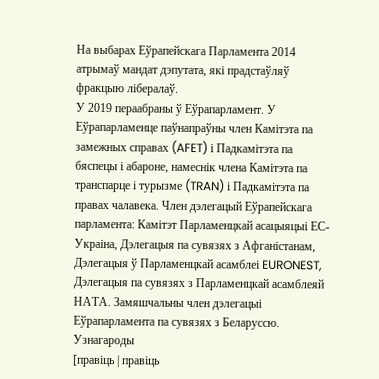На выбарах Еўрапейскага Парламента 2014 атрымаў мандат дэпутата, які прадстаўляў фракцыю лібералаў.
У 2019 пераабраны ў Еўрапарламент. У Еўрапарламенце паўнапраўны член Камітэта па замежных справах (AFET) і Падкамітэта па бяспецы і абароне, намеснік члена Камітэта па транспарце і турызме (TRAN) і Падкамітэта па правах чалавека. Член дэлегацый Еўрапейскага парламента: Камітэт Парламенцкай асацыяцыі ЕС-Украіна, Дэлегацыя па сувязях з Афганістанам, Дэлегацыя ў Парламенцкай асамблеі EURONEST, Дэлегацыя па сувязях з Парламенцкай асамблеяй НАТА. Замяшчальны член дэлегацыі Еўрапарламента па сувязях з Беларуссю.
Узнагароды
[правіць | правіць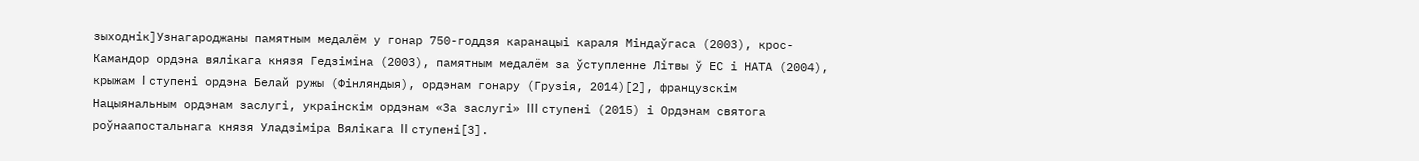зыходнік]Узнагароджаны памятным медалём у гонар 750-годдзя каранацыі караля Міндаўгаса (2003), крос-Камандор ордэна вялікага князя Гедзіміна (2003), памятным медалём за ўступленне Літвы ў ЕС і НАТА (2004), крыжам I ступені ордэна Белай ружы (Фінляндыя), ордэнам гонару (Грузія, 2014)[2], французскім Нацыянальным ордэнам заслугі, украінскім ордэнам «За заслугі» III ступені (2015) і Ордэнам святога роўнаапостальнага князя Уладзіміра Вялікага II ступені[3].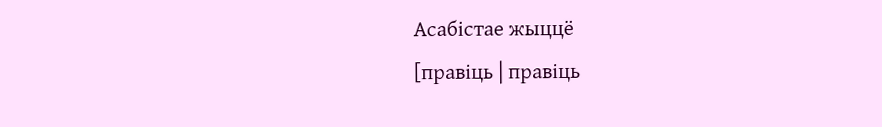Асабістае жыццё
[правіць | правіць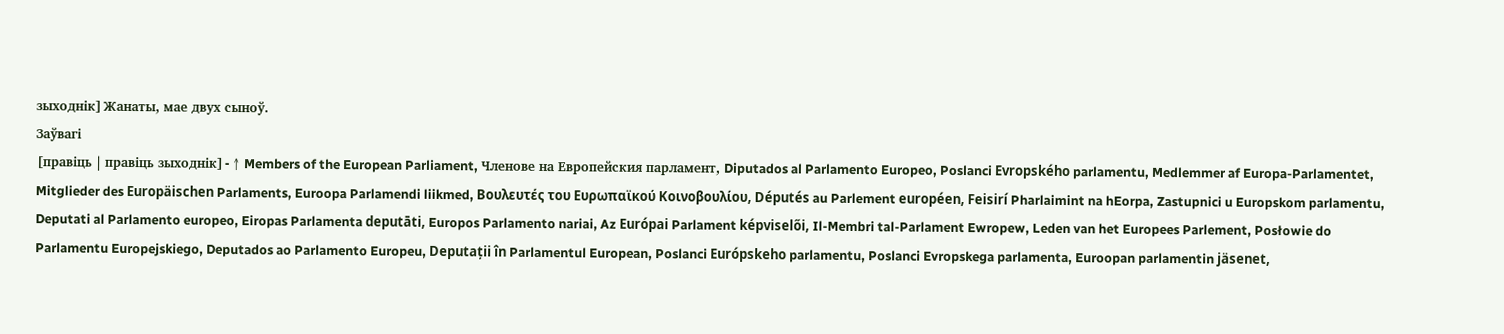зыходнік]Жанаты, мае двух сыноў.
Заўвагі
[правіць | правіць зыходнік]- ↑ Members of the European Parliament, Членове на Европейския парламент, Diputados al Parlamento Europeo, Poslanci Evropského parlamentu, Medlemmer af Europa-Parlamentet, Mitglieder des Europäischen Parlaments, Euroopa Parlamendi liikmed, Βουλευτές του Ευρωπαϊκού Κοινοβουλίου, Députés au Parlement européen, Feisirí Pharlaimint na hEorpa, Zastupnici u Europskom parlamentu, Deputati al Parlamento europeo, Eiropas Parlamenta deputāti, Europos Parlamento nariai, Az Európai Parlament képviselői, Il-Membri tal-Parlament Ewropew, Leden van het Europees Parlement, Posłowie do Parlamentu Europejskiego, Deputados ao Parlamento Europeu, Deputații în Parlamentul European, Poslanci Európskeho parlamentu, Poslanci Evropskega parlamenta, Euroopan parlamentin jäsenet,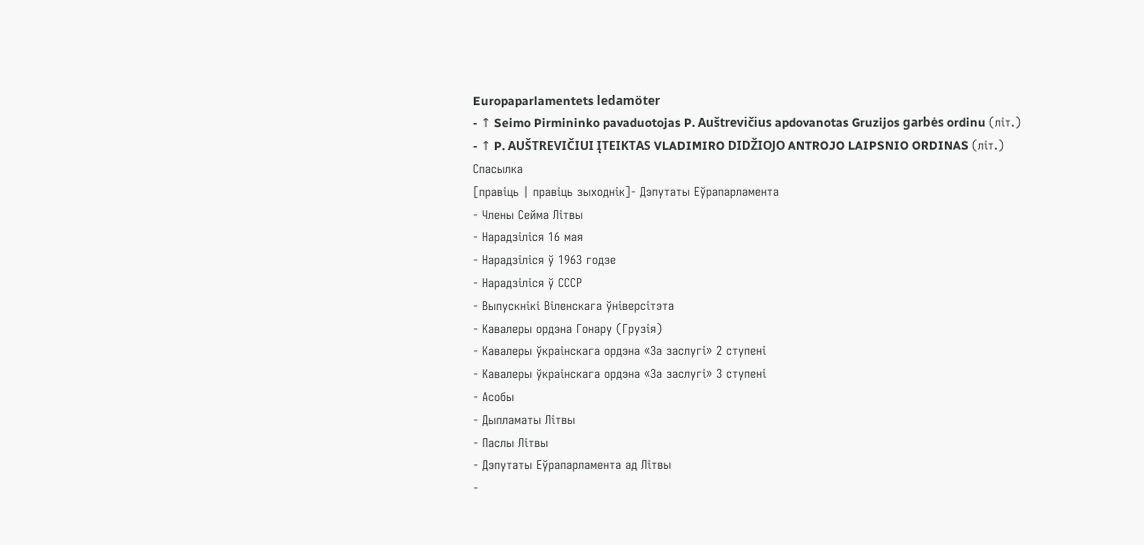Europaparlamentets ledamöter
- ↑ Seimo Pirmininko pavaduotojas P. Auštrevičius apdovanotas Gruzijos garbės ordinu (літ.)
- ↑ P. AUŠTREVIČIUI ĮTEIKTAS VLADIMIRO DIDŽIOJO ANTROJO LAIPSNIO ORDINAS (літ.)
Спасылка
[правіць | правіць зыходнік]- Дэпутаты Еўрапарламента
- Члены Сейма Літвы
- Нарадзіліся 16 мая
- Нарадзіліся ў 1963 годзе
- Нарадзіліся ў СССР
- Выпускнікі Віленскага ўніверсітэта
- Кавалеры ордэна Гонару (Грузія)
- Кавалеры ўкраінскага ордэна «За заслугі» 2 ступені
- Кавалеры ўкраінскага ордэна «За заслугі» 3 ступені
- Асобы
- Дыпламаты Літвы
- Паслы Літвы
- Дэпутаты Еўрапарламента ад Літвы
-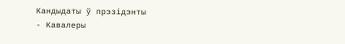Кандыдаты ў прэзідэнты
- Кавалеры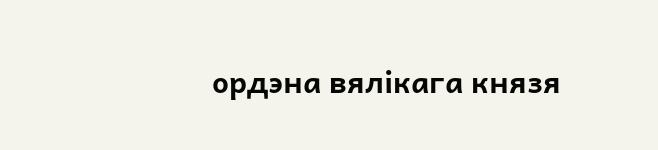ордэна вялікага князя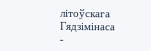літоўскага Гядзімінаса
-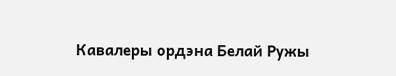Кавалеры ордэна Белай Ружы